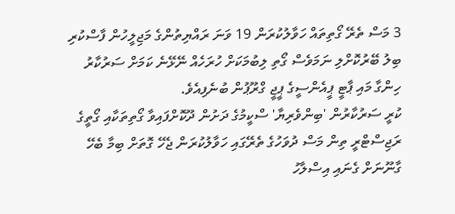3 މަސް ތެރޭ ގޯތިތައް ހަވާލުކުރަން 19 ވަނަ ރައްޔިތުންގެ މަޖިލީހުން ފާސްކުރި ބިލު ބޭރުކޮށްލި ނަމަވެސް ގޯތި ލިބުމަކަށް ހުރަހެއް ނޭޅޭނެ ކަމަށް ސަރުކާރު ހިންގާ މައި ޕާޓީ ޕީއެންސީގެ ޕީޖީ ގްރޫޕުން ބުނެފިއެވެ.
ކުރީ ސަރުކާރުން 'ބިންވެރިޔާ' ސްކީމުގެ ދަށުން ދޫކޮށްފައިވާ ގޯތިތަކާއި ގޯތީގެ ރަޖިސްޓްރީ ތިން މަސް ދުވަހުގެ ތެރޭގައި ހަވާލުކުރަން ޖެހޭ ގޮތަށް ބިމާ ބެހޭ ގާނޫނަށް ގެނައި އިސްލާހު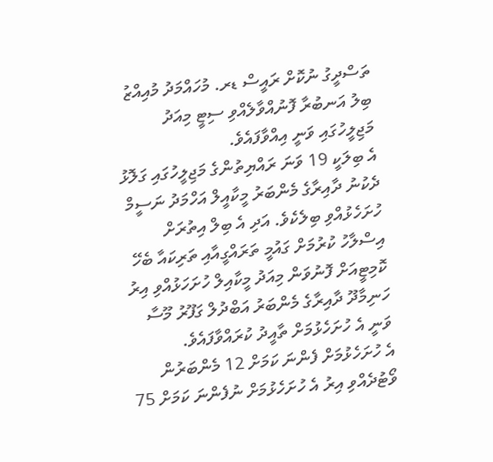ތަސްދީގު ނުކޮށް ރައީސް ޑރ. މުހައްމަދު މުއިއްޒު ބިލު އަނބުރާ ފޮނުއްވާލެއްވި ސިޓީ މިއަދު މަޖިލީހުގައި ވަނީ އިއްވާފައެވެ.
އެ ބިލަކީ 19 ވަނަ ރައްޔިތުންގެ މަޖިލީހުގައި ގަލޮޅު ދެކުނު ދާއިރާގެ މެންބަރު މީކާއީލް އަހްމަދު ނަސީމް ހުށަހެޅުއްވި ބިލެކެވެ. އަދި އެ ބިލް އިތުރަށް އިސްލާހު ކުރުމަށް ގައުމީ ތަރައްގީއާއި ތަރިކައާ ބެހޭ ކޮމިޓީއަށް ފޮނުވަން މިއަދު މީކާއިލް ހުށަހަޅުއްވި އިރު ހަނިމާދޫ ދާއިރާގެ މެންބަރު އަބްދުލް ގަފޫރު މޫސާ ވަނީ އެ ހުށަހެޅުމަށް ތާއީދު ކުރައްވާފައެވެ.
އެ ހުށަހެޅުމަށް ފެންނަ ކަމަށް 12 މެންބަރުން ވޯޓުދެއްވި އިރު އެ ހުށަހެޅުމަށް ނުފެންނަ ކަމަށް 75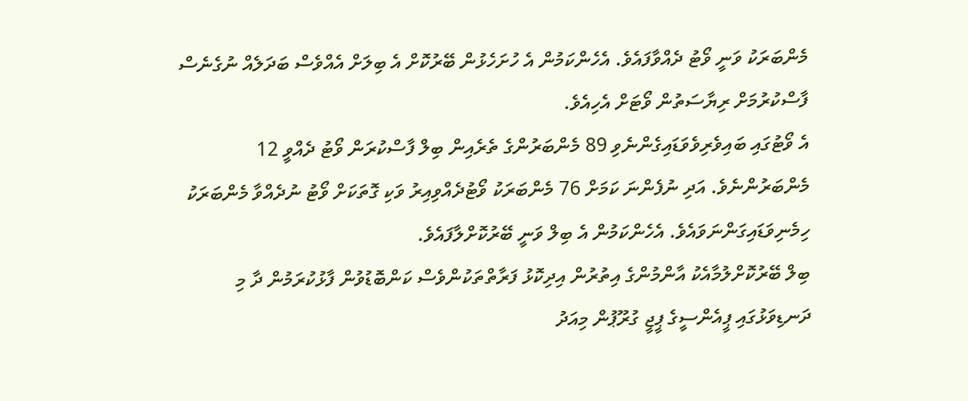މެންބަރަކު ވަނީ ވޯޓު ދެއްވާފައެވެ. އެހެންކަމުން އެ ހުށަހެޅުން ބޭރުކޮށް އެ ބިލަށް އެއްވެސް ބަދަލެއް ނުގެނެސް ފާސްކުރުމަށް ރިޔާސަތުން ވޯޓަށް އެހިއެވެ.
އެ ވޯޓުގައި ބައިވެރިވެވަޑައިގެންނެވި 89 މެންބަރުންގެ ތެރެއިން ބިލް ފާސްކުރަން ވޯޓު ދެއްވީ 12 މެންބަރުންނެވެ. އަދި ނުފެންނަ ކަމަށް 76 މެންބަރަކު ވޯޓުދެއްވިއިރު ވަކި ގޮތަކަށް ވޯޓު ނުދެއްވާ މެންބަރަކު ހިމެނިވަޑައިގަންނަވައެވެ. އެހެންކަމުން އެ ބިލް ވަނީ ބޭރުކޮށްލާފައެވެ.
ބިލް ބޭރުކޮށްލުމާއެކު އާންމުންގެ އިތުރުން އިދިކޮޅު ފަރާތްތަކުންވެސް ކަންބޮޑުވުން ފާޅުކުރަމުން ދާ މި ދަނޑިވަޅުގައި ޕީއެންސީގެ ޕީޖީ ގުރޫޕުން މިއަދު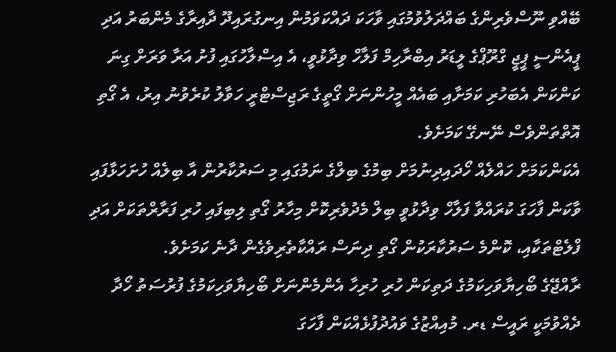ބޭއްވި ނޫސްވެރިންގެ ބައްދަލުވުމުގައި ވާހަކަ ދައްކަވަމުން އިނގުރައިދޫ ދާއިރާގެ މެންބަރު އަދި ޕީއެންސީ ޕީޖީ ގްރޫޕްގެ ލީޑަރު އިބްރާހިމް ފަލާހް ވިދާޅުވީ، އެ އިސްލާހުގައި ފުށު އަރާ ވަރަށް ގިނަ ކަންކަން އެބަހުރި ކަމަށާއި ބައެއް މީހުންނަށް ގޯތީގެ ރަޖިސްޓްރީ ހަވާލު ކުރެވުނު އިރު، އެ ގޯތި އޮތްތަންވެސް ނޭނގޭ ކަމަށެވެ.
އެކަންކަމަށް ހައްލެއް ހޯދައިދިނުމަށް ބިމުގެ ބިލްގެ ނަމުގައި މި ސަރުކާރުން އާ ބިލެއް ހުށަހަޅާފައި ވާކަން ފާހަގަ ކުރައްވާ ފަލާހް ވިދާޅުވީ ބިލް މެދުވެރިކޮށް މިހާރު ގޯތި ލިބިފައި ހުރި ފަރާރްތަކަށް އަދި ފްލެޓްތަކާއި، ކޮންމެ ސަރުކާރަކުން ގޯތި ދިނަސް ރައްކާތެރިވެގެން ދާނެ ކަމަށެވެ.
ރާއްޖޭގެ ބޯހިޔާވަހިކަމުގެ ދަތިކަން ހުރި ހުރިހާ އެންމެންނަށް ބޯހިޔާވަހިކަމުގެ ފުރުސަތު ހޯދާ ދެއްވުމަކީ ރައީސް ޑރ. މުއިއްޒުގެ ވައުދުފުޅެއްކަން ފާހަގަ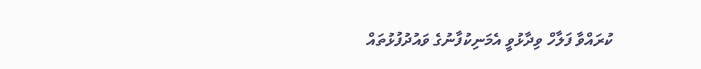ކުރައްވާ ފަލާހް ވިދާޅުވީ އެމަނިކުފާނުގެ ވައުދުފުޅުތައް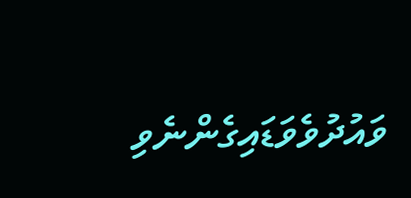ވައުދުވެވަޑައިގެންނެވި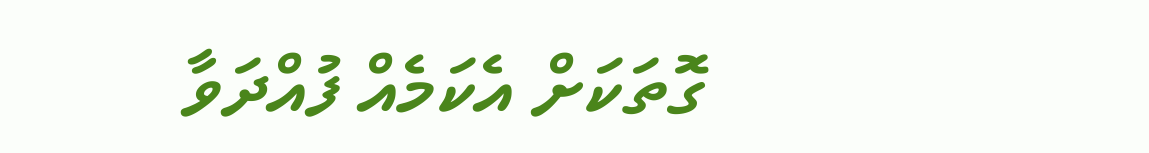ގޮތަކަށް އެކަމެއް ފުއްދަވާ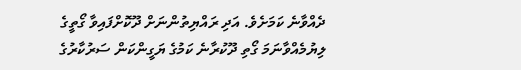ދެއްވާނެ ކަމަށެވެ. އަދި ރައްޔިތުންނަށް ދޫކޮށްފައިވާ ގޯތީގެ ލިޔުމެއްވާނަމަ ގޯތި ދޫކުރާނެ ކަމުގެ ޔަގީންކަން ސަރުކާރުގެ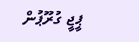ޕީޖީ ގުރޫޕުން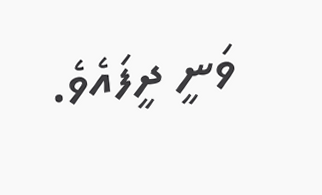ވަނީ ދީފައެވެ.